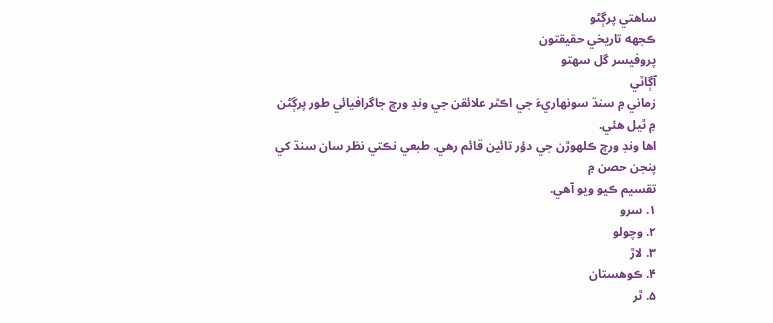ساهتي پرڳڻو
ڪجهه تاريخي حقيقتون
پروفيسر گل سهتو
آڳاٽي
زماني ۾ سنڌ سونهاريءَ جي اڪثر علائقن جي ونڊ ورڇ جاگرافيائي طور پرڳڻن ۾ ٿيل هئي.
اها ونڊ ورڇ ڪلهوڙن جي دؤر تائين قائم رهي. طبعي نڪتي نظر سان سنڌ کي پنجن حصن ۾
تقسيم ڪيو ويو آهي.
۱. سرو
۲. وچولو
۳. لاڙ
۴. ڪوهستان
۵. ٿر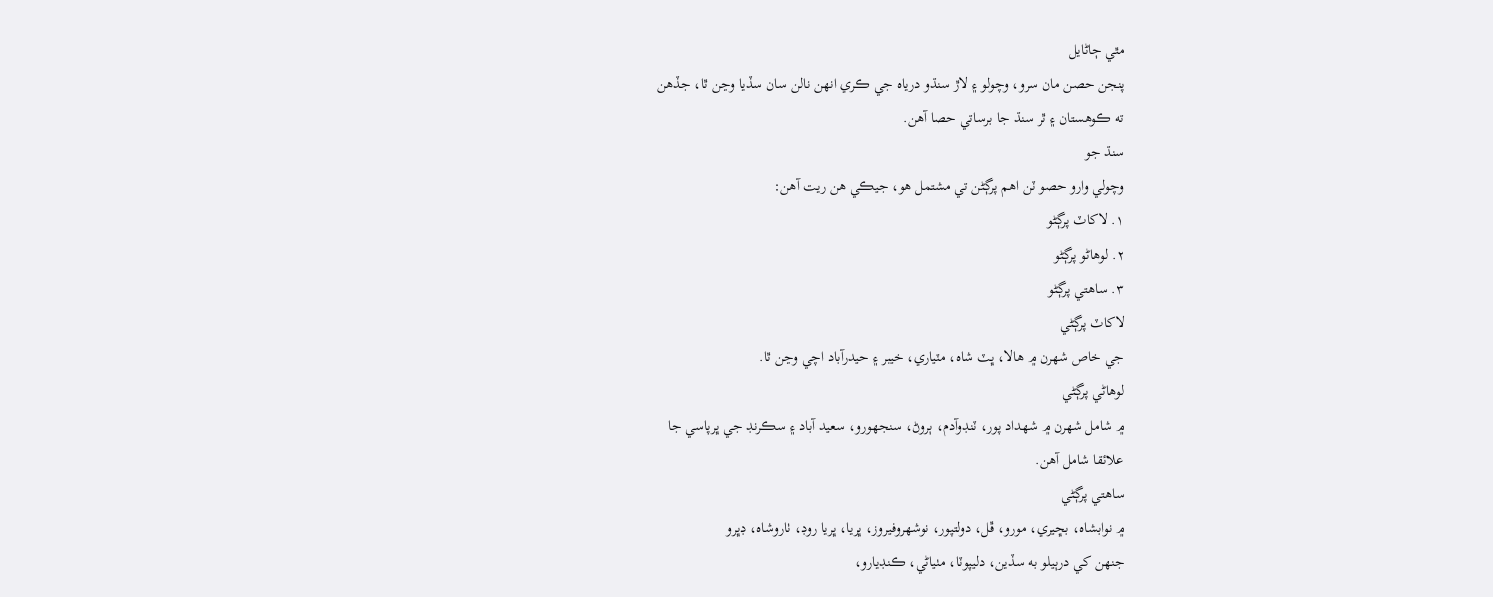مٿي ڄاڻايل
پنجن حصن مان سرو، وچولو ۽ لاڙ سنڌو درياه جي ڪري انهن نالن سان سڏيا وڃن ٿا، جڏهن
ته ڪوهستان ۽ ٿر سنڌ جا برساتي حصا آهن.
سنڌ جو
وچولي وارو حصو ٽن اهم پرڳڻن تي مشتمل هو، جيڪي هن ريت آهن:
۱. لاکاٽ پرڳڻو
۲. لوهاڻو پرڳڻو
۳. ساهتي پرڳڻو
لاکاٽ پرڳڻي
جي خاص شهرن ۾ هالا، ڀٽ شاه، مٽياري، خيبر ۽ حيدرآباد اچي وڃن ٿا.
لوهاڻي پرڳڻي
۾ شامل شهرن ۾ شهداد پور، ٽنڊوآدم، ٻروڻ، سنجهورو، سعيد آباد ۽ سڪرنڊ جي ڀرپاسي جا
علائقا شامل آهن.
ساهتي پرڳڻي
۾ نوابشاه، بڇيري، مورو، ڦل، دولتپور، نوشهروفيروز، ڀريا، ڀريا روڊ، ٺاروشاه، ڊڀرو
جنهن کي درٻيلو به سڏين، دليپوٽا، مٺياڻي، ڪنڊيارو،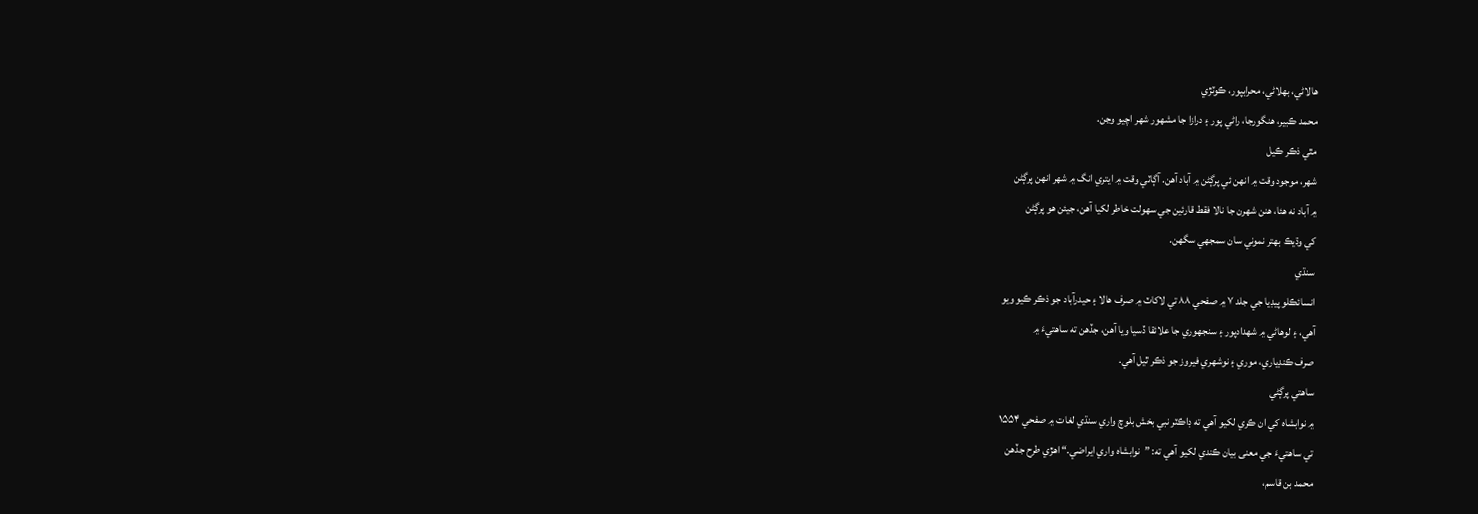هالاڻي، بهلاڻي، محرابپور، ڪوٽڙي
محمد ڪبير، هنگورجا، راڻي پور ۽ درازا جا مشهور شهر اچيو وڃن.
مٿي ذڪر ڪيل
شهر، موجود وقت ۾ انهن ئي پرڳڻن ۾ آباد آهن. آڳاٽي وقت ۾ ايتري انگ ۾ شهر انهن پرڳڻن
۾ آباد نه هئا، هنن شهرن جا نالا فقط قارئين جي سهولت خاطر لکيا آهن، جيئن هو پرڳڻن
کي وڌيڪ بهتر نموني سان سمجهي سگهن.
سنڌي
انسائڪلو پيڊيا جي جلد ۷ ۾ صفحي ۸۸ تي لاکاٽ ۾ صرف هالا ۽ حيدرآباد جو ذڪر ڪيو ويو
آهي، ۽ لوهاڻي ۾ شهدادپور ۽ سنجهوري جا علائقا ڏسيا ويا آهن، جڏهن ته ساهتيءَ ۾
صرف ڪنڊياري، موري ۽ نوشهري فيروز جو ذڪر ٿيل آهي.
ساهتي پرڳڻي
۾ نوابشاه کي ان ڪري لکيو آهي ته ڊاڪٽر نبي بخش بلوچ واري سنڌي لغات ۾ صفحي ۱۵۵۴
تي ساهتيءَ جي معنى بيان ڪندي لکيو آهي ته: ”نوابشاه واري ايراضي.“ اهڙي طرح جڏهن
محمد بن قاسم،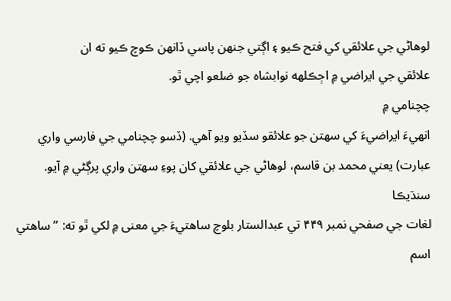لوهاڻي جي علائقي کي فتح ڪيو ۽ اڳتي جنهن پاسي ڏانهن ڪوچ ڪيو ته ان
علائقي جي ايراضي ۾ اڄڪلهه نوابشاه جو ضلعو اچي ٿو.
چچنامي ۾
انهيءَ ايراضيءَ کي سهتن جو علائقو سڏيو ويو آهي. (ڏسو چچنامي جي فارسي واري
عبارت) يعني محمد بن قاسم، لوهاڻي جي علائقي کان پوءِ سهتن واري پرڳڻي ۾ آيو.
سنڌيڪا
لغات جي صفحي نمبر ۴۴۹ تي عبدالستار بلوچ ساهتيءَ جي معنى ۾ لکي ٿو ته: ”ساهتي اسم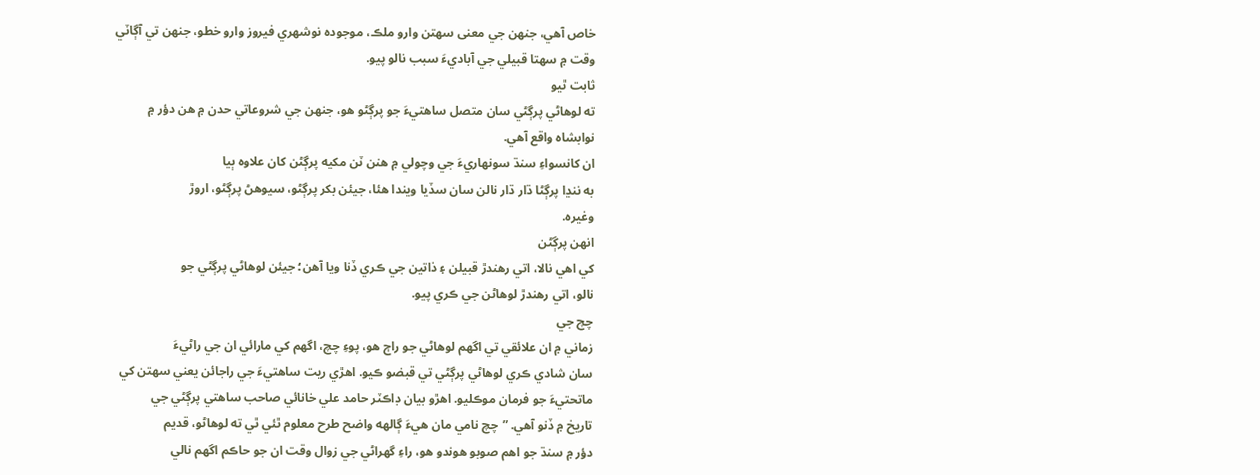خاص آهي، جنهن جي معنى سهتن وارو ملڪ، موجوده نوشهري فيروز وارو خطو، جنهن تي آڳاٽي
وقت ۾ سهتا قبيلي جي آباديءَ سبب نالو پيو.
ثابت ٿيو
ته لوهاڻي پرڳڻي سان متصل ساهتيءَ جو پرڳڻو هو، جنهن جي شروعاتي حدن ۾ هن دؤر ۾
نوابشاه واقع آهي.
ان کانسواءِ سنڌ سونهاريءَ جي وچولي ۾ هنن ٽن مکيه پرڳڻن کان علاوه ٻيا
به ننڍا پرڳڻا ڌار ڌار نالن سان سڏيا ويندا هئا، جيئن بکر پرڳڻو، سيوهڻ پرڳڻو، اروڙ
وغيره.
انهن پرڳڻن
کي اهي نالا، اتي رهندڙ قبيلن ۽ ذاتين جي ڪري ڏنا ويا آهن؛ جيئن لوهاڻي پرڳڻي جو
نالو، اتي رهندڙ لوهاڻن جي ڪري پيو.
چچ جي
زماني ۾ ان علائقي تي اگهم لوهاڻي جو راڄ هو، پوءِ چچ، اگهم کي مارائي ان جي راڻيءَ
سان شادي ڪري لوهاڻي پرڳڻي تي قبضو ڪيو. اهڙي ريت ساهتيءَ جي راجائن يعني سهتن کي
ماتحتيءَ جو فرمان موڪليو. اهڙو بيان ڊاڪٽر حامد علي خانائي صاحب ساهتي پرڳڻي جي
تاريخ ۾ ڏنو آهي. ”چچ نامي مان هيءَ ڳالهه واضح طرح معلوم ٿئي ٿي ته لوهاڻو، قديم
دؤر ۾ سنڌ جو اهم صوبو هوندو هو، راءِ گهراڻي جي زوال وقت ان جو حاڪم اگهم نالي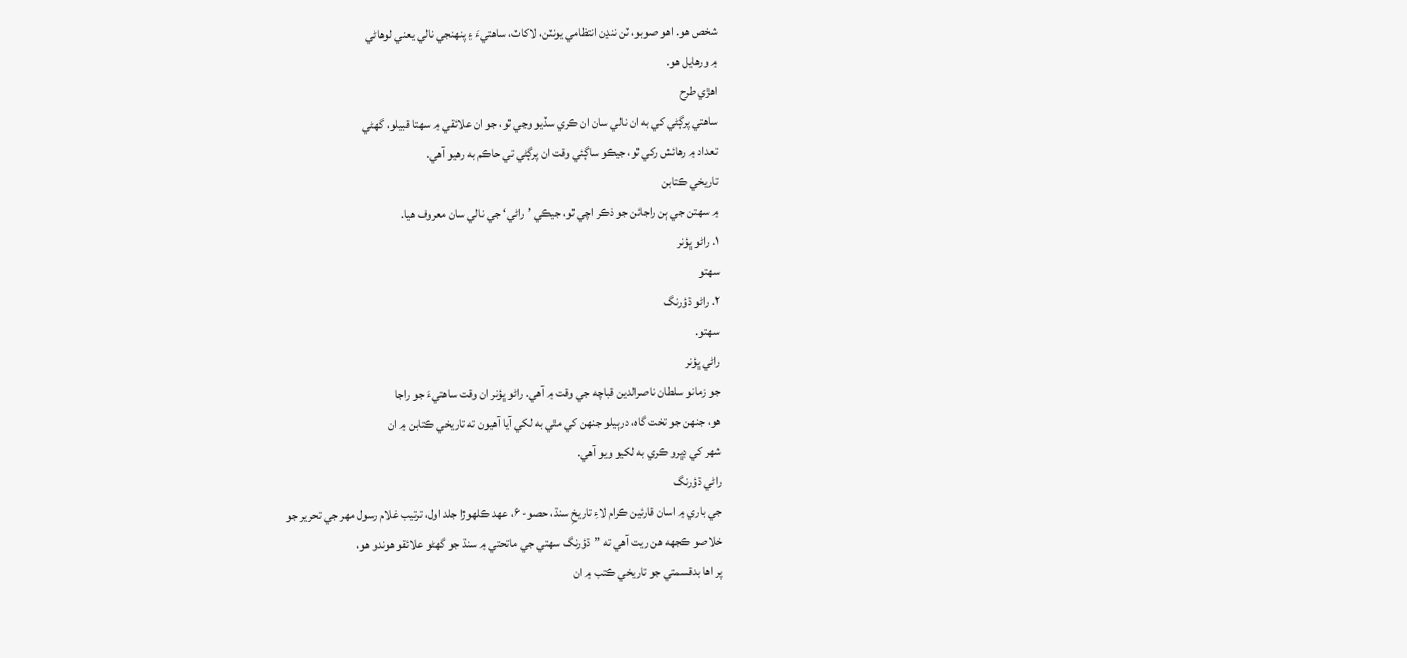شخص هو. اهو صوبو، ٽن ننڍن انتظامي يونٽن، لاکاٽ، ساهتيءَ ۽ پنهنجي نالي يعني لوهاڻي
۾ ورهايل هو.
اهڙي طرح
ساهتي پرڳڻي کي به ان نالي سان ان ڪري سڏيو وڃي ٿو، جو ان علائقي ۾ سهتا قبيلو، گهڻي
تعداد ۾ رهائش رکي ٿو، جيڪو ساڳئي وقت ان پرڳڻي تي حاڪم به رهيو آهي.
تاريخي ڪتابن
۾ سهتن جي ٻن راجائن جو ذڪر اچي ٿو، جيڪي ’راڻي‘ جي نالي سان معروف هيا.
۱. راڻو ڀؤنر
سهتو
۲. راڻو ڌؤرنگ
سهتو.
راڻي ڀؤنر
جو زمانو سلطان ناصرالدين قباچه جي وقت ۾ آهي. راڻو ڀؤنر ان وقت ساهتيءَ جو راجا
هو، جنهن جو تخت گاه، درٻيلو جنهن کي مٿي به لکي آيا آهيون ته تاريخي ڪتابن ۾ ان
شهر کي ڊڀرو ڪري به لکيو ويو آهي.
راڻي ڌؤرنگ
جي باري ۾ اسان قارئين ڪرام لاءِ تاريخِ سنڌ، حصو- ۶، عهد ڪلهوڙا جلد اول، ترتيب غلام رسول مهر جي تحرير جو
خلاصو ڪجهه هن ريت آهي ته ”ڌؤرنگ سهتي جي ماتحتي ۾ سنڌ جو گهڻو علائقو هوندو هو،
پر اها بدقسمتي جو تاريخي ڪتب ۾ ان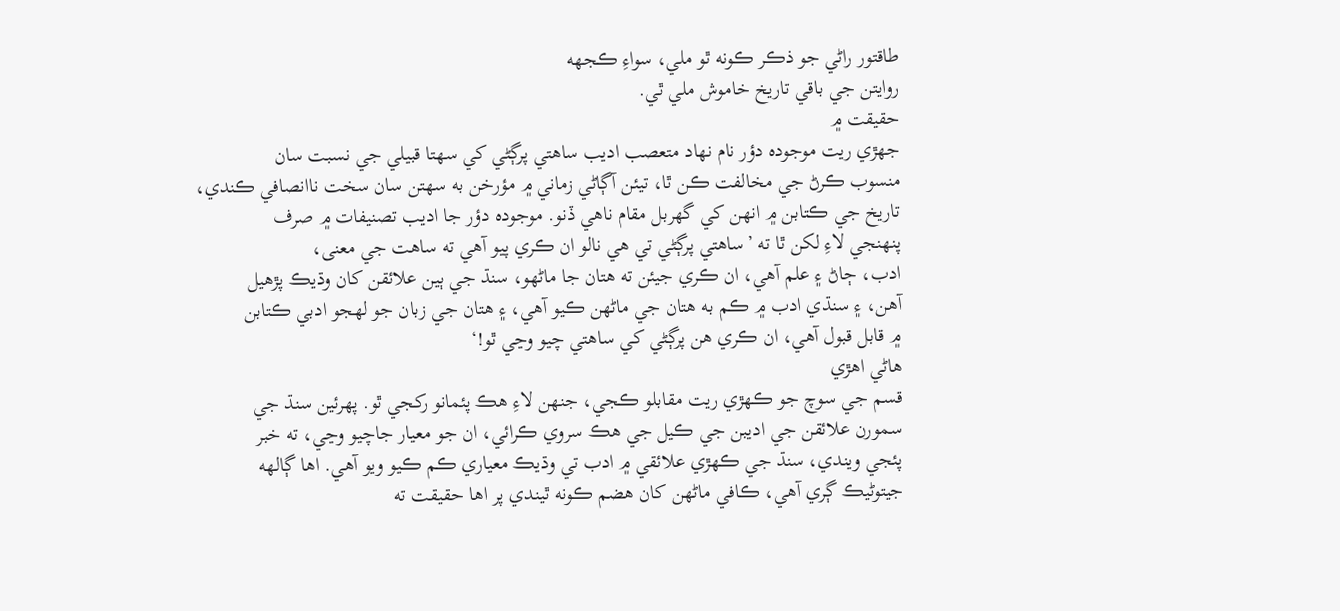طاقتور راڻي جو ذڪر ڪونه ٿو ملي، سواءِ ڪجهه
روايتن جي باقي تاريخ خاموش ملي ٿي.
حقيقت ۾
جهڙي ريت موجوده دؤر نام نهاد متعصب اديب ساهتي پرڳڻي کي سهتا قبيلي جي نسبت سان
منسوب ڪرڻ جي مخالفت ڪن ٿا، تيئن آڳاڻي زماني ۾ مؤرخن به سهتن سان سخت ناانصافي ڪندي،
تاريخ جي ڪتابن ۾ انهن کي گهربل مقام ناهي ڏنو. موجوده دؤر جا اديب تصنيفات ۾ صرف
پنهنجي لاءِ لکن ٿا ته ’ساهتي پرڳڻي تي هي نالو ان ڪري پيو آهي ته ساهت جي معنى،
ادب، ڄاڻ ۽ علم آهي، ان ڪري جيئن ته هتان جا ماڻهو، سنڌ جي ٻين علائقن کان وڌيڪ پڙهيل
آهن، ۽ سنڌي ادب ۾ ڪم به هتان جي ماڻهن ڪيو آهي، ۽ هتان جي زبان جو لهجو ادبي ڪتابن
۾ قابل قبول آهي، ان ڪري هن پرڳڻي کي ساهتي چيو وڃي ٿو!‘
هاڻي اهڙي
قسم جي سوچ جو ڪهڙي ريت مقابلو ڪجي، جنهن لاءِ هڪ پئمانو رکجي ٿو. پهرئين سنڌ جي
سمورن علائقن جي اديبن جي ڪيل جي هڪ سروي ڪرائي، ان جو معيار جاچيو وڃي، ته خبر
پئجي ويندي، سنڌ جي ڪهڙي علائقي ۾ ادب تي وڌيڪ معياري ڪم ڪيو ويو آهي. اها ڳالهه
جيتوڻيڪ ڳري آهي، ڪافي ماڻهن کان هضم ڪونه ٿيندي پر اها حقيقت ته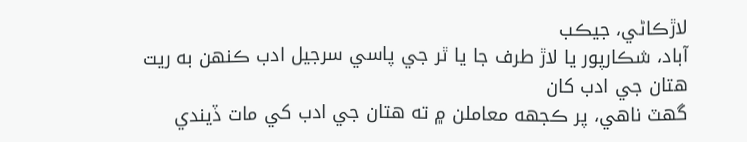لاڙڪاڻي، جيڪب
آباد، شڪارپور يا لاڙ طرف جا يا ٿر جي پاسي سرجيل ادب ڪنهن به ريت هتان جي ادب کان
گهٽ ناهي، پر ڪجهه معاملن ۾ ته هتان جي ادب کي مات ڏيندي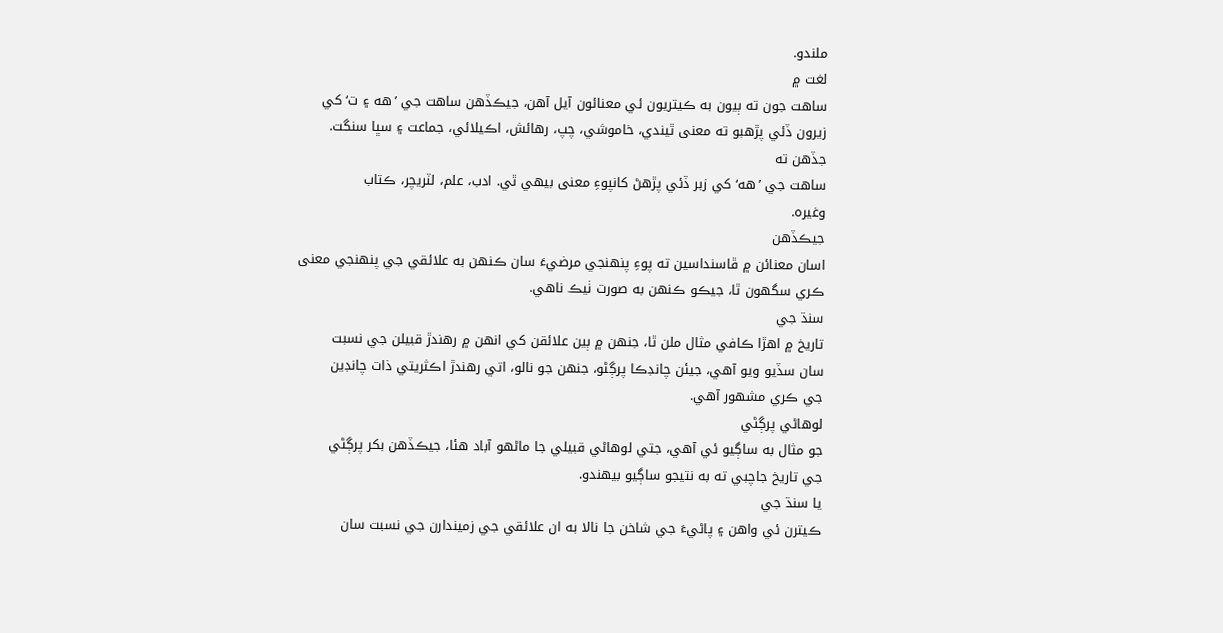ملندو.
لغت ۾
ساهت جون ته ٻيون به ڪيتريون ئي معنائون آيل آهن، جيڪڏهن ساهت جي ’هه ۽ ت‘ کي
زيرون ڏئي پڙهبو ته معنى ٿيندي، خاموشي، چپ، رهائش، اڪيلائي، جماعت ۽ سڀا سنگت.
جڏهن ته
ساهت جي ’هه‘ کي زبر ڏئي پڙهڻ کانپوءِ معنى بيهي ٿي. ادب، علم، لٽريچر، ڪتاب
وغيره.
جيڪڏهن
اسان معنائن ۾ ڦاسنداسين ته پوءِ پنهنجي مرضيءَ سان ڪنهن به علائقي جي پنهنجي معنى
ڪري سگهون ٿا، جيڪو ڪنهن به صورت ٺيڪ ناهي.
سنڌ جي
تاريخ ۾ اهڙا ڪافي مثال ملن ٿا، جنهن ۾ ٻين علائقن کي انهن ۾ رهندڙ قبيلن جي نسبت
سان سڏيو ويو آهي، جيئن چانڊڪا پرڳڻو، جنهن جو نالو، اتي رهندڙ اڪثريتي ذات چانڊين
جي ڪري مشهور آهي.
لوهاڻي پرڳڻي
جو مثال به ساڳيو ئي آهي، جتي لوهاڻي قبيلي جا ماڻهو آباد هئا، جيڪڏهن بکر پرڳڻي
جي تاريخ جاچبي ته به نتيجو ساڳيو بيهندو.
يا سنڌ جي
ڪيترن ئي واهن ۽ پاڻيءَ جي شاخن جا نالا به ان علائقي جي زميندارن جي نسبت سان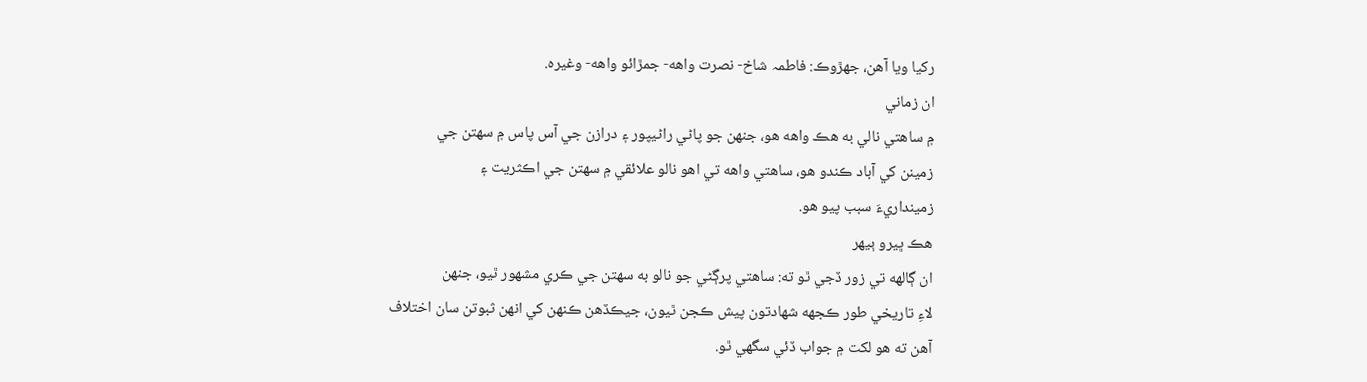رکيا ويا آهن، جهڙوڪ: فاطمہ شاخ- نصرت واهه- جمڙائو واهه- وغيره.
ان زماني
۾ ساهتي نالي به هڪ واهه هو، جنهن جو پاڻي راڻيپور ۽ درازن جي آس پاس ۾ سهتن جي
زمينن کي آباد ڪندو هو، ساهتي واهه تي اهو نالو علائقي ۾ سهتن جي اڪثريت ۽
زمينداريءَ سبب پيو هو.
هڪ ڀيرو ٻيهر
ان ڳالهه تي زور ڏجي ٿو ته: ساهتي پرڳڻي جو نالو به سهتن جي ڪري مشهور ٿيو، جنهن
لاءِ تاريخي طور ڪجهه شهادتون پيش ڪجن ٿيون، جيڪڏهن ڪنهن کي انهن ثبوتن سان اختلاف
آهن ته هو لکت ۾ جواب ڏئي سگهي ٿو.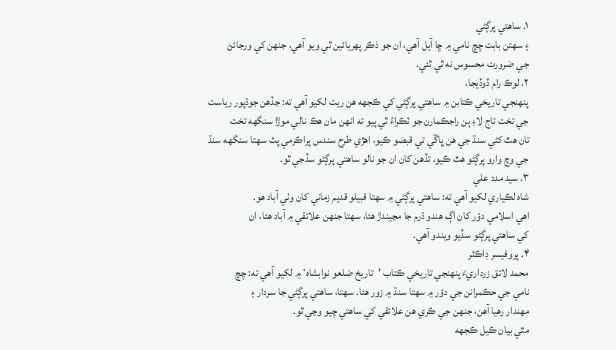۱. ساهتي پرڳڻي
۽ سهتن بابت چچ نامي ۾ ڇا آيل آهي، ان جو ذڪر پهريائين ٿي ويو آهي، جنهن کي ورجائڻ
جي ضرورت محسوس نه ٿي ٿئي.
۲. لوڪ رام ڏوڏيجا،
پنهنجي تاريخي ڪتابن ۾ ساهتي پرڳڻي کي ڪجهه هن ريت لکيو آهي ته: جڏهن جوڌپور رياست
جي تخت تاج لاءِ ٻن راجڪمارن جو ٽڪراءُ ٿي پيو ته انهن مان هڪ نالي موڙا سنگهه تخت
تان هٿ کڻي سنڌ جي هن ڀاڱي تي قبضو ڪيو، اهڙي طرح سندس پراڪرمي پٽ سهتا سنگهه سنڌ
جي وچ وارو پرڳڻو هٿ ڪيو، تڏهن کان ان جو نالو ساهتي پرڳڻو سڏجي ٿو.
۳. سيد مدد علي
شاه لڪياري لکيو آهي ته: ساهتي پرڳڻي ۾ سهتا قبيلو قديم زماني کان وٺي آباد هو.
اهي اسلامي دؤر کان اڳ هندو ڌرم جا مڃيندڙ هئا، سهتا جنهن علائقي ۾ آباد هئا، ان
کي ساهتي پرڳڻو سڏيو ويندو آهي.
۴. پروفيسر ڊاڪٽر
محمد لائق زرداريءَ پنهنجي تاريخي ڪتاب ’تاريخ ضلعو نوابشاه‘ ۾ لکيو آهي ته: چچ
نامي جي حڪمرانن جي دؤر ۾ سهتا سنڌ ۾ زور هئا. سهتا، ساهتي پرڳڻي جا سردار ۽
مهندار رهيا آهن، جنهن جي ڪري هن علائقي کي ساهتي چيو وڃي ٿو.
مٿي بيان ڪيل ڪجهه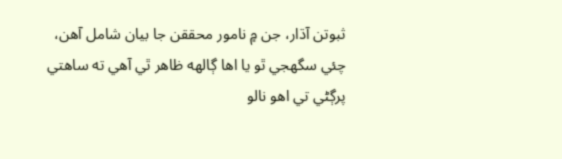ثبوتن آڌار، جن ۾ نامور محققن جا بيان شامل آهن، چئي سگهجي ٿو يا اها ڳالهه ظاهر ٿي آهي ته ساهتي پرڳڻي تي اهو نالو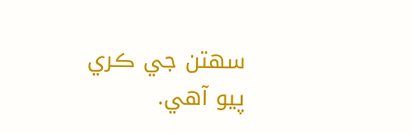سهتن جي ڪري پيو آهي.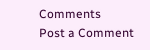Comments
Post a Comment